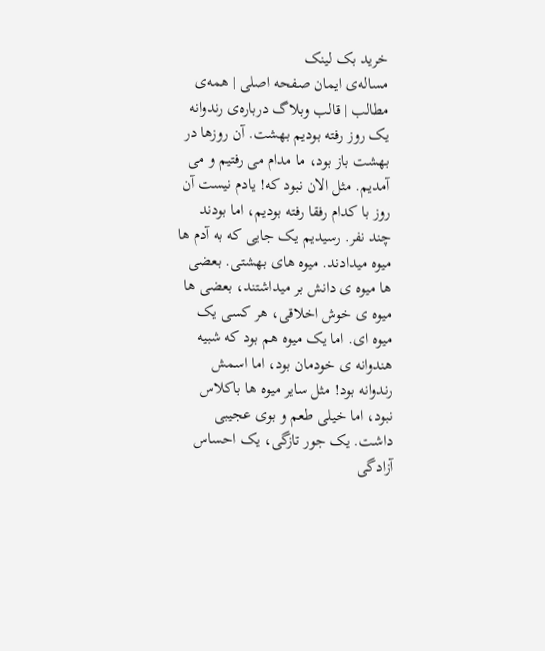خرید بک لینک
مساله‌ی ایمان صفحه اصلی | همه‌ی مطالب | قالب وبلاگ درباره‌ی رندوانه یک روز رفته بودیم بهشت. آن روزها در بهشت باز بود، ما مدام می رفتیم و می آمدیم. مثل الان نبود که! یادم نیست آن روز با کدام رفقا رفته بودیم، اما بودند چند نفر. رسیدیم یک جایی که به آدم ها میوه میدادند. میوه های بهشتی. بعضی ها میوه ی دانش بر میداشتند، بعضی ها میوه ی خوش اخلاقی، هر کسی یک میوه ای. اما یک میوه هم بود که شبیه هندوانه ی خودمان بود، اما اسمش رندوانه بود! مثل سایر میوه ها باکلاس نبود، اما خیلی طعم و بوی عجیبی داشت. یک جور تازگی، یک احساس آزادگی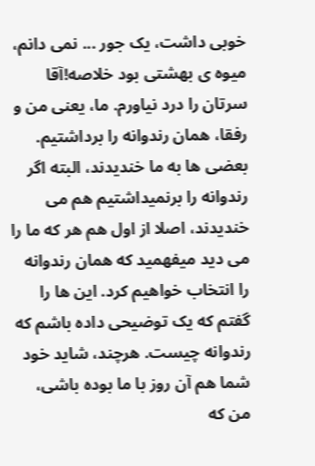خوبی داشت، یک جور ... نمی دانم، میوه ی بهشتی بود خلاصه!آقا سرتان را درد نیاورم. ما، یعنی من و رفقا، همان رندوانه را برداشتیم. بعضی ها به ما خندیدند، البته اگر رندوانه را برنمیداشتیم هم می خندیدند، اصلا از اول هم هر که ما را می دید میفهمید که همان رندوانه را انتخاب خواهیم کرد. این ها را گفتم که یک توضیحی داده باشم که رندوانه چیست. هرچند، شاید خود شما هم آن روز با ما بوده باشی، من که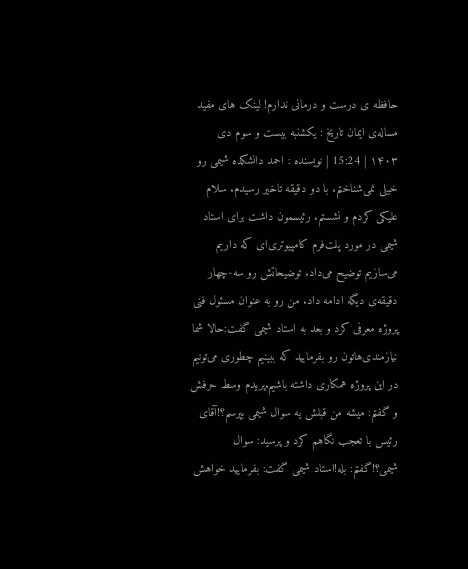حافظه ی درست و درمانی ندارم! لینک های مفید مساله‌ی ایمان تاريخ : یکشنبه بیست و سوم دی ۱۴۰۳ | 15:24 | نویسنده : احمد دانشکده شیمی رو خیلی نمی‌شناختم. با دو دقیقه تاخیر رسیدم. سلام علیکی کردم و نشستم. رئیسمون داشت برای استاد شیمی در مورد پلت‌فرم کامپیوتری‌ای که داریم می‌سازیم توضیح می‌داد. توضیحاتش رو سه-چهار دقیقه‌ی دیگه ادامه داد. من رو به عنوان مسئول فنی پروژه معرفی کرد و بعد به استاد شیمی گفت:حالا شما نیازمندی‌هاتون رو بفرمایید که ببینیم چطوری می‌تونیم در این پروژه همکاری داشته باشیم.پریدم وسط حرفش و گفتم: میشه من قبلش یه سوال شیمی بپرسم؟!آقای رئیس با تعجب نگاهم کرد و پرسید: سوال شیمی؟!گفتم: بله!استاد شیمی گفت: بفرمایید خواهش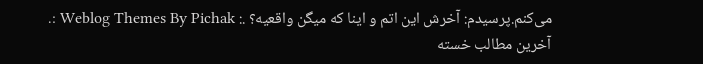می‌کنم.پرسیدم: آخرش این اتم و اینا که میگن واقعیه؟ .: Weblog Themes By Pichak :. آخرین مطالب خسته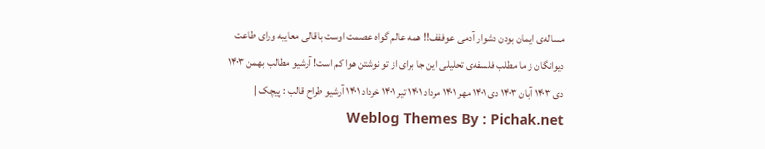مساله‌ی ایمان بودن دشوار آدمی عوففف!! همه عالم گواه عصمت اوست باقالی معایبه ورای طاعت دیوانگان ز ما مطلب فلسفه‌ی تحلیلی این جا برای از تو نوشتن هوا کم است! آرشیو مطالب بهمن ۱۴۰۳ دی ۱۴۰۳ آبان ۱۴۰۳ دی ۱۴۰۱ مهر ۱۴۰۱ مرداد ۱۴۰۱ تیر ۱۴۰۱ خرداد ۱۴۰۱ آرشیو طراح قالب : پیچک | Weblog Themes By : Pichak.net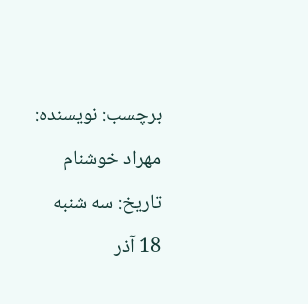برچسب: نویسنده: مهراد خوشنام تاريخ: سه شنبه 18 آذر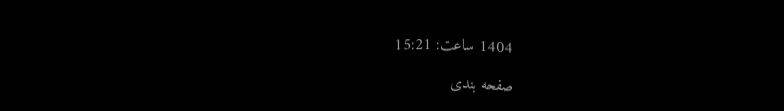1404 ساعت: 15:21

صفحه بندی